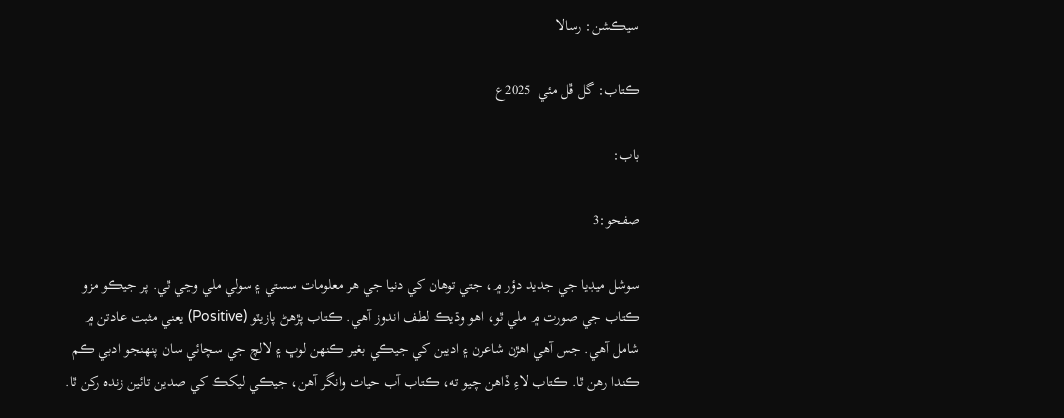سيڪشن: رسالا

ڪتاب: گل ڦل مئي  2025ع

باب:

صفحو:3

سوشل ميڊيا جي جديد دؤر ۾، جتي توهان کي دنيا جي هر معلومات سستي ۽ سولي ملي وڃي ٿي. پر جيڪو مزو ڪتاب جي صورت ۾ ملي ٿو، اهو وڌيڪ لطف اندوز آهي. ڪتاب پڙهڻ پازيٽو (Positive) يعني مثبت عادتن ۾ شامل آهي. جس آهي اهڙن شاعرن ۽ اديبن کي جيڪي بغير ڪنھن لوڀ ۽ لالچ جي سچائي سان پنھنجو ادبي ڪم ڪندا رهن ٿا. ڪتاب لاءِ ڏاهن چيو ته، ڪتاب آب حيات وانگر آهن، جيڪي ليکڪ کي صدين تائين زنده رکن ٿا.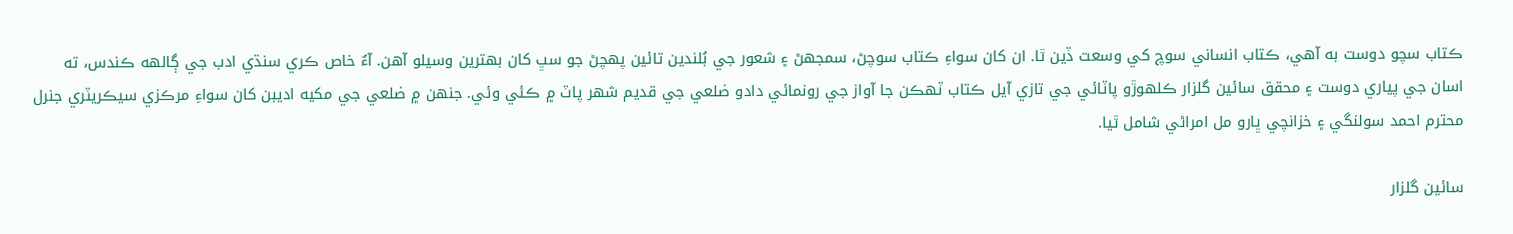ڪتاب سچو دوست به آهي، ڪتاب انساني سوچ کي وسعت ڏين ٿا. ان کان سواءِ ڪتاب سوچڻ، سمجهڻ ۽ شعور جي بُلندين تائين پھچڻ جو سڀ کان بھترين وسيلو آهن. آءٌ خاص ڪري سنڌي ادب جي ڳالھه ڪندس، ته اسان جي پياري دوست ۽ محقق سائين گلزار ڪلھوڙو پاٽائي جي تازي آيل ڪتاب ٽھڪن جا آواز جي رونمائي دادو ضلعي جي قديم شھر پاٽ ۾ ڪئي وئي. جنھن ۾ ضلعي جي مکيه اديبن کان سواءِ مرڪزي سيڪريٽري جنرل محترم احمد سولنگي ۽ خزانچي ڀارو مل امراڻي شامل ٿيا.

سائين گلزار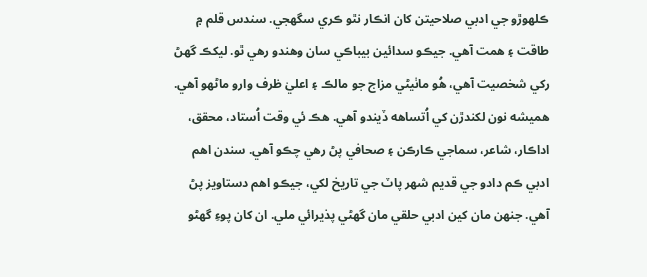ڪلھوڙو جي ادبي صلاحيتن کان انڪار نٿو ڪري سگهجي. سندس قلم ۾ طاقت ۽ همت آهي. جيڪو سدائين بيباڪي سان وهندو رهي ٿو. ليکڪ گهڻ رکي شخصيت آهي، هُو ماٺيڻي مزاج جو مالڪ ۽ اعليٰ ظرف وارو ماڻھو آهي. هميشه نون لکندڙن کي اُتساهه ڏيندو آهي. هڪ ئي وقت اُستاد، محقق، اداڪار، شاعر، سماجي ڪارڪن ۽ صحافي پڻ رهي چڪو آهي. سندن اهم ادبي ڪم دادو جي قديم شھر پاٽ جي تاريخ لکي، جيڪو اهم دستاويز پڻ آهي. جنھن مان کين ادبي حلقي مان گهڻي پذيرائي ملي. ان کان پوءِ گهڻو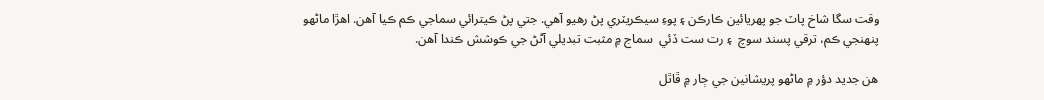وقت سگا شاخ پاٽ جو پھريائين ڪارڪن ۽ پوءِ سيڪريٽري پڻ رهيو آهي. جتي پڻ ڪيترائي سماجي ڪم ڪيا آهن. اهڙا ماڻھو پنھنجي ڪم، ترقي پسند سوچ  ۽ رت ست ڏئي  سماج ۾ مثبت تبديلي آڻڻ جي ڪوشش ڪندا آهن.

هن جديد دؤر ۾ ماڻھو پريشانين جي ڄار ۾ ڦاٿل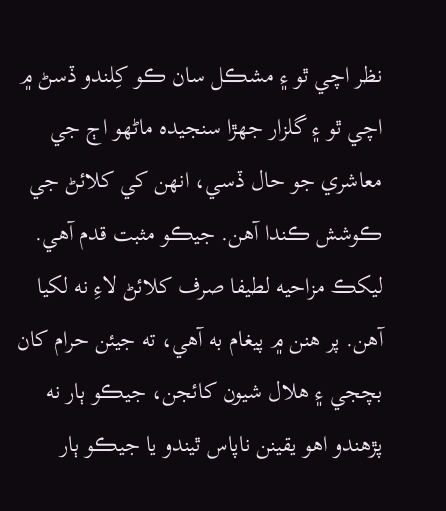نظر اچي ٿو ۽ مشڪل سان ڪو کِلندو ڏسڻ ۾ اچي ٿو ۽ گلزار جهڙا سنجيده ماڻھو اڄ جي معاشري جو حال ڏسي، انھن کي کلائڻ جي ڪوشش ڪندا آهن. جيڪو مثبت قدم آهي. ليکڪ مزاحيه لطيفا صرف کلائڻ لاءِ نه لکيا آهن. پر هنن ۾ پيغام به آهي، ته جيئن حرام کان بچجي ۽ هلال شيون کائجن، جيڪو ٻار نه پڙهندو اهو يقينن ناپاس ٿيندو يا جيڪو ٻار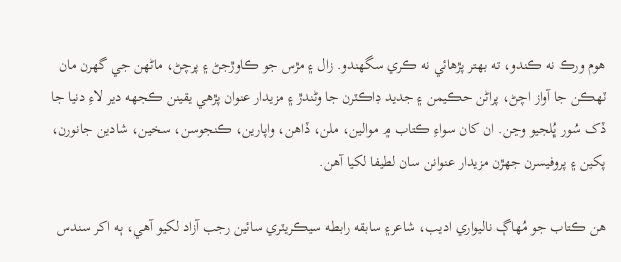هوم ورڪ نه ڪندو، ته بھتر پڙهائي نه ڪري سگهندو. زال ۽ مڙس جو ڪاوڙجڻ ۽ پرچڻ، ماڻھن جي گهرن مان ٽھڪن جا آواز اچڻ، پراڻن حڪيمن ۽ جديد ڊاڪٽرن جا وڻندڙ ۽ مزيدار عنوان پڙهي يقينن ڪجهه دير لاءِ دنيا جا ڏک سُور ڀُلجيو وڃن. ان کان سواءِ ڪتاب ۾ موالين، ملن، ڏاهن، واپارين، ڪنجوسن، سخين، شادين جانورن، پکين ۽ پروفيسرن جهڙن مزيدار عنوانن سان لطيفا لکيا آهن.

هن ڪتاب جو مُھاڳ ناليواري اديب، شاعر۽ سابقه رابطه سيڪريٽري سائين رجب آزاد لکيو آهي، ٻه اکر سندس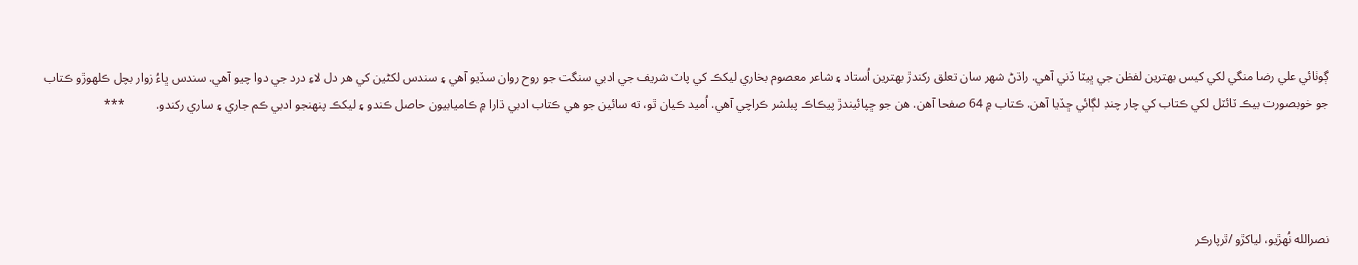ڳوٺائي علي رضا منگي لکي کيس بھترين لفظن جي ڀيٽا ڏني آهي. راڌڻ شھر سان تعلق رکندڙ بھترين اُستاد ۽ شاعر معصوم بخاري ليکڪ کي پاٽ شريف جي ادبي سنگت جو روح روان سڏيو آهي ۽ سندس لکڻين کي هر دل لاءِ درد جي دوا چيو آهي. سندس ڀاءُ زوار بچل ڪلھوڙو ڪتاب جو خوبصورت بيڪ ٽائٽل لکي ڪتاب کي چار چنڊ لڳائي ڇڏيا آهن. ڪتاب ۾ 64 صفحا آهن. هن جو ڇپائيندڙ پيڪاڪ پبلشر ڪراچي آهي. اُميد ڪيان ٿو، ته سائين جو هي ڪتاب ادبي ڌارا ۾ ڪاميابيون حاصل ڪندو ۽ ليکڪ پنھنجو ادبي ڪم جاري ۽ ساري رکندو.          ***




نصرالله نُھڙيو، لياکڙو /ٿرپارڪر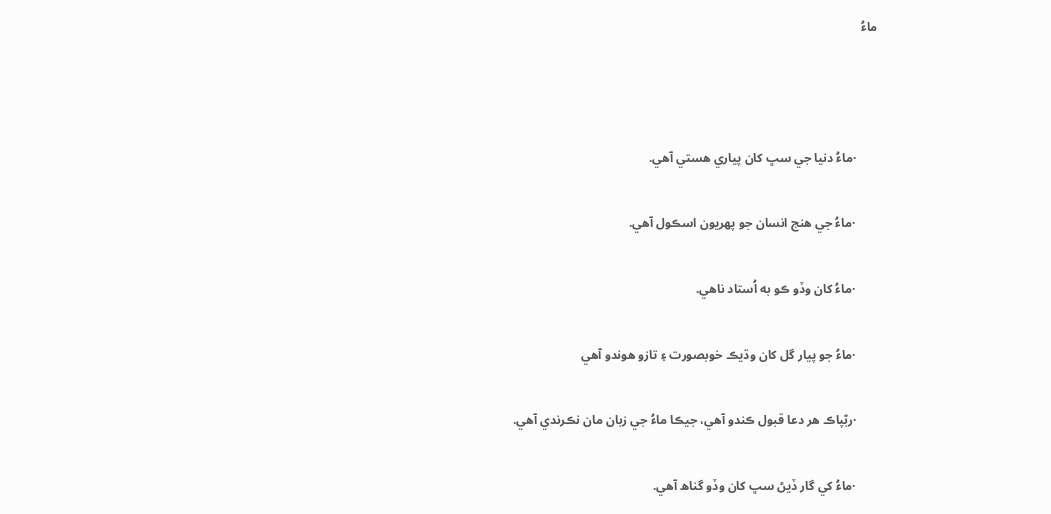ماءُ



       ·ماءُ دنيا جي سڀ کان پياري هستي آهي.

       ·ماءُ جي هنج انسان جو پھريون اسڪول آهي.

       ·ماءُ کان وڏو ڪو به اُستاد ناهي.

       ·ماءُ جو پيار گل کان وڌيڪ خوبصورت ۽ تازو هوندو آهي

       ·ربّپاڪ هر دعا قبول ڪندو آهي، جيڪا ماءُ جي زبان مان نڪرندي آهي.

       ·ماءُ کي گار ڏيڻ سڀ کان وڏو گناھ آهي.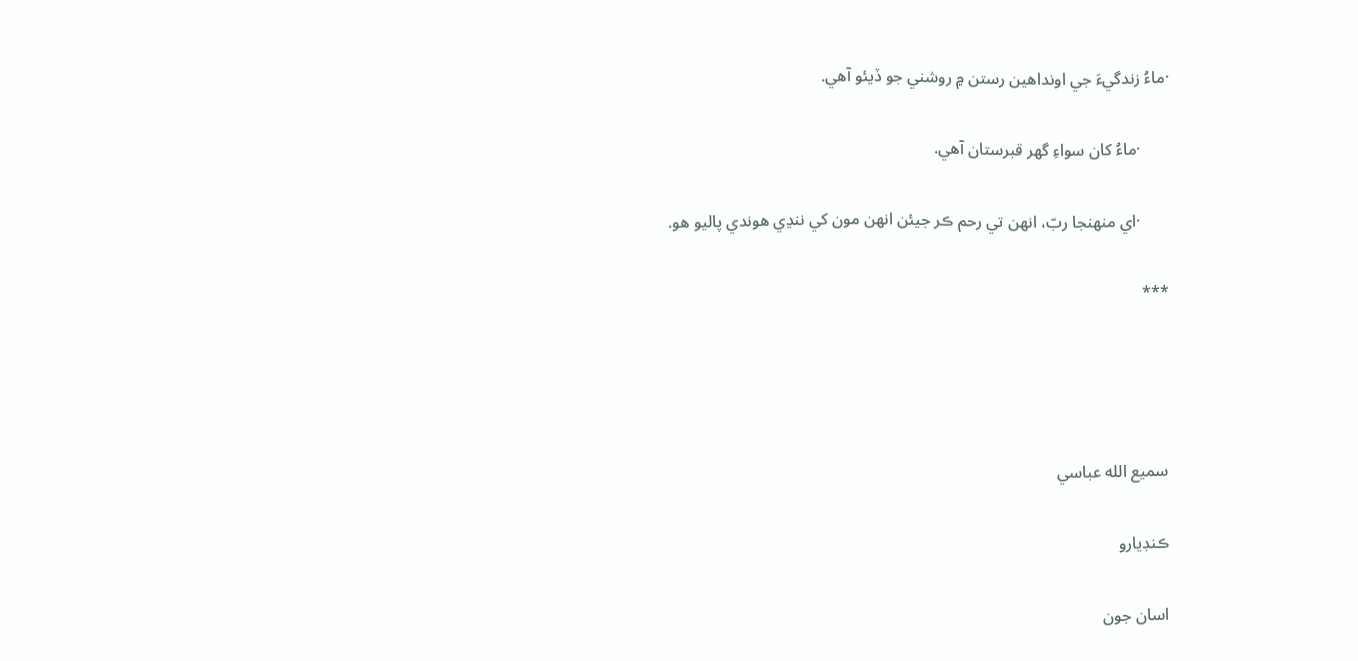·ماءُ زندگيءَ جي اونداهين رستن ۾ روشني جو ڏيئو آهي.

       ·ماءُ کان سواءِ گهر قبرستان آهي.

       ·اي منھنجا ربّ، انھن تي رحم ڪر جيئن انھن مون کي ننڍي هوندي پاليو هو.

***




سميع الله عباسي

ڪنڊيارو

اسان جون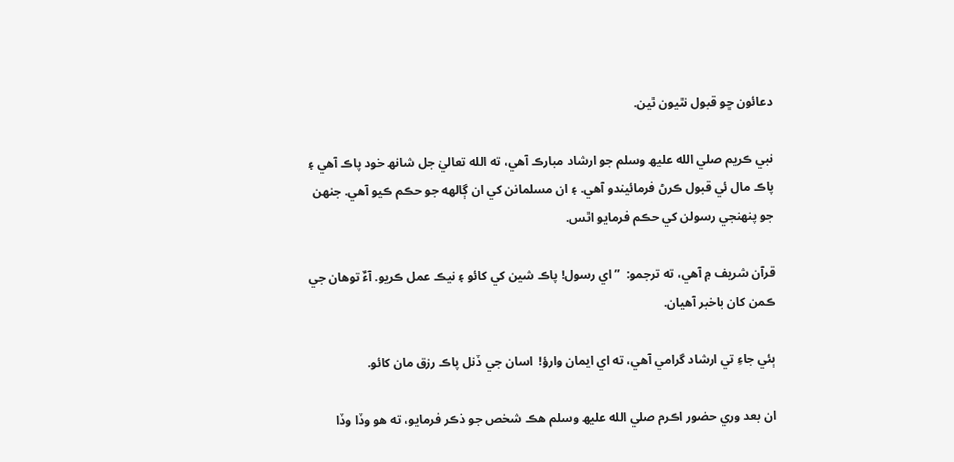دعائون ڇو قبول نٿيون ٿين.

نبي ڪريم صلي الله عليھ وسلم جو ارشاد مبارڪ آهي، ته الله تعاليٰ جل شانھ خود پاڪ آهي ۽ پاڪ مال ئي قبول ڪرڻ فرمائيندو آهي. ۽ ان مسلمانن کي ان ڳالھه جو حڪم ڪيو آهي. جنھن جو پنھنجي رسولن کي حڪم فرمايو اٿس.

قرآن شريف ۾ آهي، ته ترجمو:  ”اي رسول! پاڪ شين کي کائو ۽ نيڪ عمل ڪريو. آءٌ توهان جي ڪمن کان باخبر آهيان.

ٻئي جاءِ تي ارشاد گرامي آهي، ته اي ايمان وارؤ!  اسان جي ڏنل پاڪ رزق مان کائو.

ان بعد وري حضور اڪرم صلي الله عليھ وسلم هڪ شخص جو ذڪر فرمايو، ته هو وڏا وڏا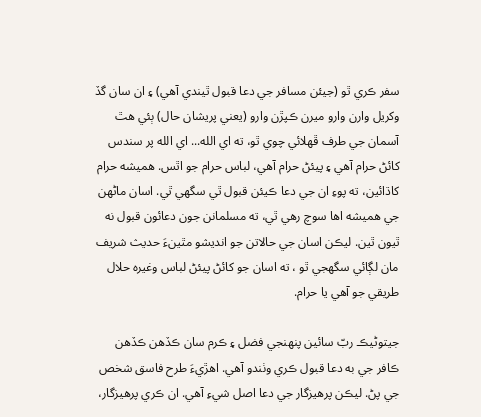سفر ڪري ٿو (جيئن مسافر جي دعا قبول ٿيندي آهي) ۽ ان سان گڏ وکريل وارن وارو ميرن ڪپڙن وارو (يعني پريشان حال) ٻئي هٿ آسمان جي طرف ڦھلائي چوي ٿو، ته اي الله... اي الله پر سندس کائڻ حرام آهي ۽ پيئڻ حرام آهي، لباس حرام جو اٿس. هميشه حرام کاڌائين، ته پوءِ ان جي دعا ڪيئن قبول ٿي سگھي ٿي. اسان ماڻھن جي هميشه اها سوچ رهي ٿي، ته مسلمانن جون دعائون قبول نه ٿيون ٿين. ليڪن اسان جي حالاتن جو انديشو مٿينءَ حديث شريف مان لڳائي سگھجي ٿو ، ته اسان جو کائڻ پيئڻ لباس وغيره حلال طريقي جو آهي يا حرام.

جيتوڻيڪ ربّ سائين پنھنجي فضل ۽ ڪرم سان ڪڏهن ڪڏهن ڪافر جي به دعا قبول ڪري وٺندو آهي. اهڙيءَ طرح فاسق شخص جي پڻ. ليڪن پرهيزگار جي دعا اصل شيءِ آهي. ان ڪري پرهيزگار،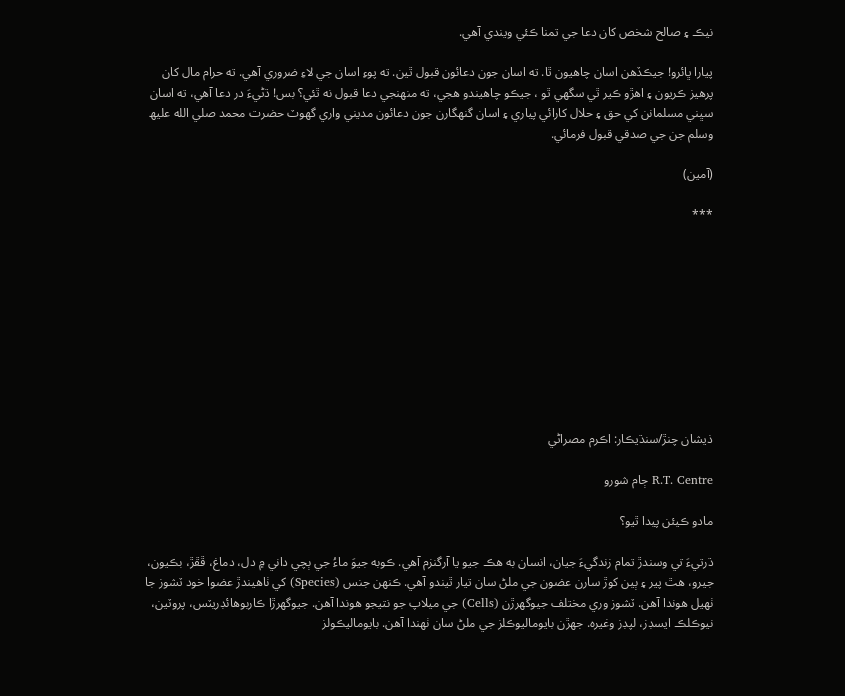نيڪ ۽ صالح شخص کان دعا جي تمنا ڪئي ويندي آهي.

پيارا ڀائرو! جيڪڏهن اسان چاهيون ٿا. ته اسان جون دعائون قبول ٿين. ته پوءِ اسان جي لاءِ ضروري آهي. ته حرام مال کان پرهيز ڪريون ۽ اهڙو ڪير ٿي سگھي ٿو ، جيڪو چاهيندو هجي، ته منھنجي دعا قبول نه ٿئي؟ بس! ڌڻيءَ در دعا آهي، ته اسان سڀني مسلمانن کي حق ۽ حلال کارائي پياري ۽ اسان گنھگارن جون دعائون مديني واري گھوٽ حضرت محمد صلي الله عليھ وسلم جن جي صدقي قبول فرمائي.

(آمين)

***










ذيشان چنڙ/سنڌيڪار: اڪرم مصراڻي

R.T. Centre ڄام شورو

مادو ڪيئن پيدا ٿيو؟

ڌرتيءَ تي وسندڙ تمام زندگيءَ جيان، انسان به هڪ جيو يا آرگنزم آهي. ڪوبه جيوَ ماءُ جي ٻچي داني ۾ دل، دماغ، ڦڦڙ، بڪيون، جيرو، هٿ پير ۽ ٻين کوڙ سارن عضون جي ملڻ سان تيار ٿيندو آهي. ڪنھن جنس (Species) کي ٺاهيندڙ عضوا خود ٽشوز جا ٺھيل هوندا آهن. ٽشوز وري مختلف جيوگھرڙن (Cells) جي ميلاپ جو نتيجو هوندا آهن. جيوگھرڙا ڪاربوهائڊريٽس، پروٽين، نيوڪلڪ ايسڊز، لپڊز وغيره. جھڙن بايوماليوڪلز جي ملڻ سان ٺھندا آهن. بايوماليڪولز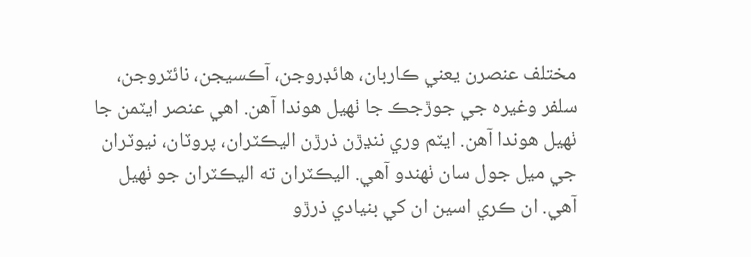مختلف عنصرن يعني ڪاربان، هائڊروجن، آڪسيجن، نائٽروجن، سلفر وغيره جي جوڙجڪ جا ٺھيل هوندا آهن. اهي عنصر ايٽمن جا ٺھيل هوندا آهن. ايٽم وري ننڍڙن ذرڙن اليڪٽران، پروٽان، نيوٽران جي ميل جول سان ٺھندو آهي. اليڪٽران ته اليڪٽران جو ٺھيل آهي. ان ڪري اسين ان کي بنيادي ذرڙو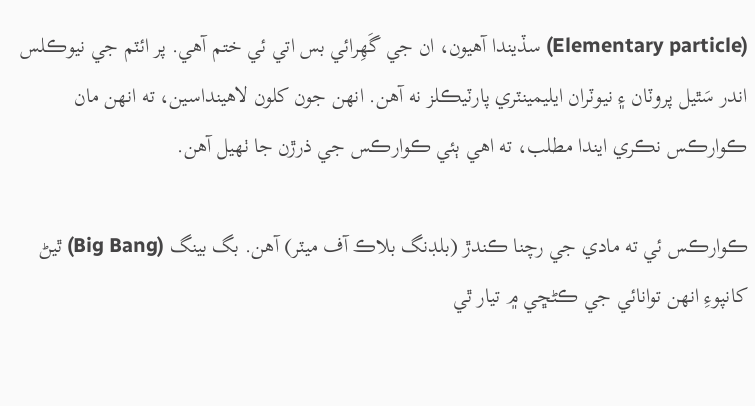(Elementary particle) سڏيندا آهيون، ان جي گَھِرائي بس اتي ئي ختم آهي. پر ائٽم جي نيوڪلس اندر سَٿيل پروٽان ۽ نيوٽران ايليمينٽري پارٽيڪلز نه آهن. انھن جون کلون لاهينداسين، ته انھن مان ڪوارڪس نڪري ايندا مطلب، ته اهي ٻئي ڪوارڪس جي ذرڙن جا ٺھيل آهن.

ڪوارڪس ئي ته مادي جي رچنا ڪندڙ (بلڊنگ بلاڪ آف ميٽر) آهن. بگ بينگ (Big Bang) ٿيڻ کانپوءِ انھن توانائي جي ڪڻڇي ۾ تيار ٿي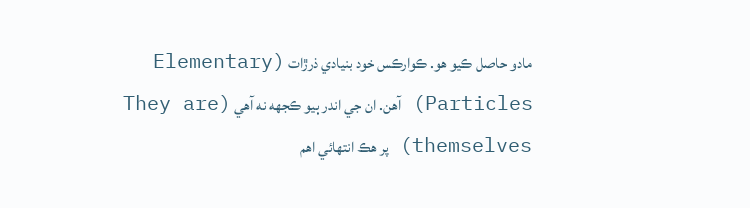مادو حاصل ڪيو هو. ڪوارڪس خود بنيادي ذرڙات (Elementary Particles) آهن. ان جي اندر ٻيو ڪجھه نه آهي (They are themselves) پر هڪ انتھائي اهم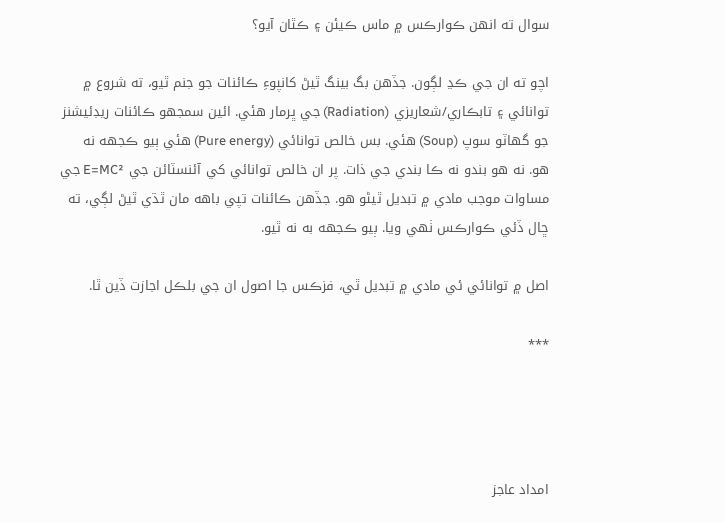سوال ته انھن ڪوارڪس ۾ ماس ڪيئن ۽ ڪٿان آيو؟

اچو ته ان جي ڪڍ لڳون. جڏهن بگ بينگ ٿيڻ کانپوءِ ڪائنات جو جنم ٿيو، ته شروع ۾ توانائي ۽ تابڪاري/شعاريزي (Radiation) جي ڀرمار هئي. ائين سمجھو ڪائنات ريڊئيشنز جو گھاٽو سوپ (Soup) هئي. بس خالص توانائي (Pure energy) هئي ٻيو ڪجھه نه هو. نه هو بندو نه ڪا بندي جي ذات. پر ان خالص توانائي کي آئنسٽائن جي E=MC² جي مساوات موجب مادي ۾ تبديل ٿيڻو هو. جڏهن ڪائنات تپي باھه مان ٿڌي ٿيڻ لڳي، ته ڇال ڏئي ڪوارڪس ٺھي ويا. ٻيو ڪجھه به نه ٿيو.

اصل ۾ توانائي ئي مادي ۾ تبديل ٿي، فزڪس جا اصول ان جي بلڪل اجازت ڏين ٿا.

***




امداد عاجز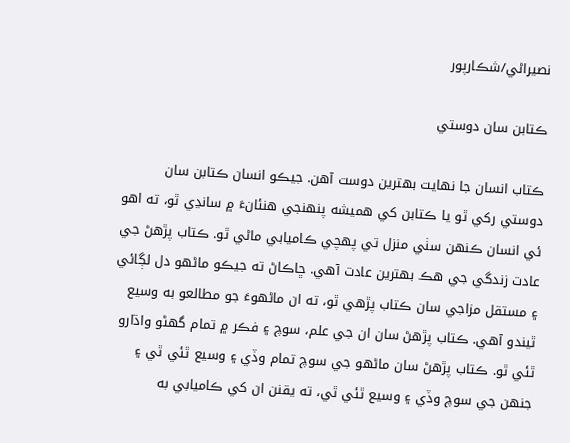نصيراڻي/شڪارپور

ڪتابن سان دوستي

ڪتاب انسان جا نھايت بھترين دوست آھن. جيڪو انسان ڪتابن سان دوستي رکي ٿو يا ڪتابن کي ھميشه پنھنجي هنئانءَ ۾ سانڍي ٿو، ته اهو ئي انسان ڪنھن سٺي منزل تي پھچي ڪاميابي ماڻي ٿو. ڪتاب پڙهڻ جي عادت زندگي جي هڪ بھترين عادت آھي. ڇاڪاڻ ته جيڪو ماڻھو دل لڳائي ۽ مستقل مزاجي سان ڪتاب پڙھي ٿو، ته ان ماڻھوءَ جو مطالعو به وسيع ٿيندو آهي. ڪتاب پڙھڻ سان ان جي علم، سوچ ۽ فڪر ۾ تمام گهڻو واڌارو ٿئي ٿو. ڪتاب پڙهڻ سان ماڻھو جي سوچ تمام وڏي ۽ وسيع ٿئي ٿي ۽ جنھن جي سوچ وڏي ۽ وسيع ٿئي ٿي، ته يقنن ان کي ڪاميابي به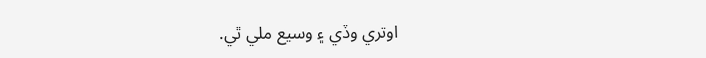اوتري وڏي ۽ وسيع ملي ٿي.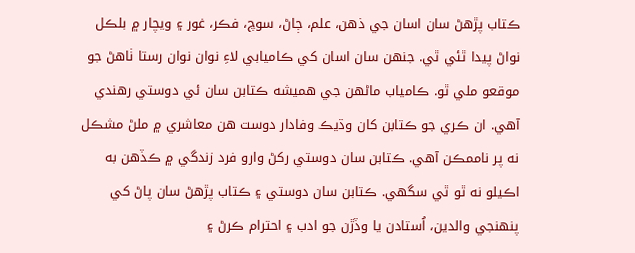ڪتاب پڙھڻ سان اسان جي ذهن، علم، ڄاڻ، سوچ، فڪر، غور ۽ ويچار ۾ بلڪل نواڻ پيدا ٿئي ٿي. جنھن سان اسان کي ڪاميابي لاءِ نوان نوان رستا ٺاھڻ جو موقعو ملي ٿو. ڪامياب ماڻھن جي هميشه ڪتابن سان ئي دوستي رهندي آھي. ان ڪري جو ڪتابن کان وڌيڪ وفادار دوست هن معاشري ۾ ملڻ مشڪل نه پر ناممڪن آھي. ڪتابن سان دوستي رکڻ وارو فرد زندگي ۾ ڪڏهن به اڪيلو نه ٿو ٿي سگهي. ڪتابن سان دوستي ۽ ڪتاب پڙھڻ سان پاڻ کي پنھنجي والدين، اُستادن يا وڏڙن جو ادب ۽ احترام ڪرڻ ۽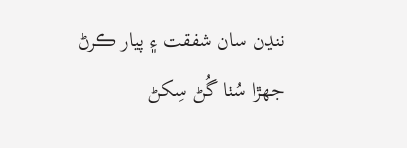ننڍن سان شفقت ۽ پيار ڪرڻ جهڙا سُٺا گُڻ سِکڻ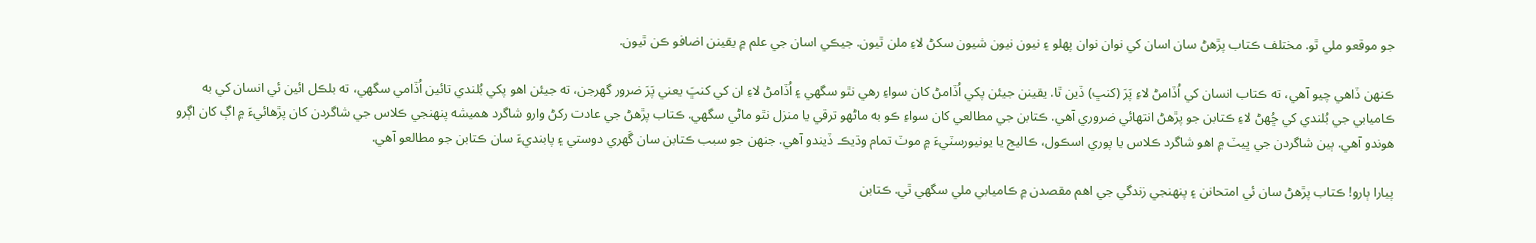جو موقعو ملي ٿو. مختلف ڪتاب پڙھڻ سان اسان کي نوان نوان پھلو ۽ نيون نيون شيون سکڻ لاءِ ملن ٿيون. جيڪي اسان جي علم ۾ يقينن اضافو ڪن ٿيون.

ڪنھن ڏاهي چيو آھي، ته ڪتاب انسان کي اُڏامڻ لاءِ پَرَ (کنڀ) ڏين ٿا. يقينن جيئن پکي اُڏامڻ کان سواءِ رهي نٿو سگهي ۽ اُڏامڻ لاءِ ان کي کنڀَ يعني پَرَ ضرور گهرجن، ته جيئن اھو پکي بُلندي تائين اُڏامي سگهي، ته بلڪل ائين ئي انسان کي به ڪاميابي جي بُلندي کي ڇُھڻ لاءِ ڪتابن جو پڙھڻ انتھائي ضروري آھي. ڪتابن جي مطالعي کان سواءِ ڪو به ماڻھو ترقي يا منزل نٿو ماڻي سگهي. ڪتاب پڙھڻ جي عادت رکڻ وارو شاگرد ھميشه پنھنجي ڪلاس جي شاگردن کان پڙھائيءَ ۾ اڳ کان اڳرو هوندو آھي. ٻين شاگردن جي ڀيٽ ۾ اهو شاگرد ڪلاس يا پوري اسڪول، ڪاليج يا يونيورسٽيءَ ۾ موٽ تمام وڌيڪ ڏيندو آھي. جنھن جو سبب ڪتابن سان گَهري دوستي ۽ پابنديءَ سان ڪتابن جو مطالعو آھي.

پيارا ٻارو! ڪتاب پڙھڻ سان ئي امتحانن ۽ پنھنجي زندگي جي اهم مقصدن ۾ ڪاميابي ملي سگهي ٿي. ڪتابن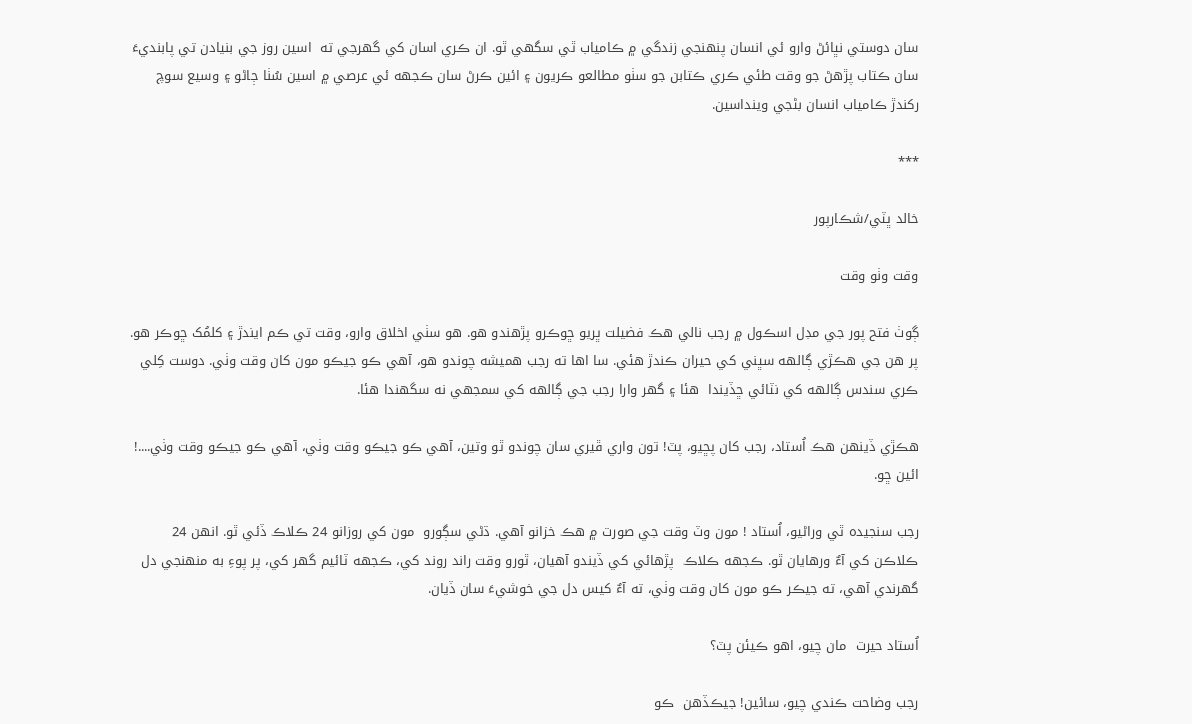سان دوستي نڀائڻ وارو ئي انسان پنهنجي زندگي ۾ ڪامياب ٿي سگهي ٿو. ان ڪري اسان کي گهرجي ته  اسين روز جي بنيادن تي پابنديءَ سان ڪتاب پڙھڻ جو وقت طئي ڪري ڪتابن جو سٺو مطالعو ڪريون ۽ ائين ڪرڻ سان ڪجهه ئي عرصي ۾ اسين سُٺا ڄاڻو ۽ وسيع سوچ رکندڙ ڪامياب انسان بڻجي وينداسين.

***

خالد ڀٽي/شڪارپور

وقت وٺو وقت

ڳوٺ فتح پور جي مڊل اسڪول ۾ رجب نالي هڪ فضيلت ڀريو ڇوڪرو پڙهندو هو. هو سٺي اخلاق وارو، وقت تي ڪم ايندڙ ۽ کلمُک ڇوڪر هو. پر هن جي هڪڙي ڳالھه سڀني کي حيران ڪندڙ هئي. سا اها ته رجب هميشه چوندو هو، آهي ڪو جيڪو مون کان وقت وٺي. دوست کِلي ڪري سندس ڳالھه کي نٽائي ڇڏيندا  هئا ۽ گهر وارا رجب جي ڳالھه کي سمجهي نه سگهندا هئا.

هڪڙي ڏينھن هڪ اُستاد، رجب کان پڇيو، پٽ! تون واري ڦيري سان چوندو ٿو وتين، آهي ڪو جيڪو وقت وٺي، آهي ڪو جيڪو وقت وٺي....! ائين ڇو.

رجب سنجيده ٿي وراڻيو، اُستاد ! مون وٽ وقت جي صورت ۾ هڪ خزانو آهي. ڌڻي سڳورو  مون کي روزانو 24 ڪلاڪ ڏئي ٿو. انھن 24 ڪلاڪن کي آءٌ ورهايان ٿو. ڪجھه ڪلاڪ  پڙهائي کي ڏيندو آهيان، ٿورو وقت راند روند کي، ڪجهه ٽائيم گهر کي، پر پوءِ به منھنجي دل گهرندي آهي، ته جيڪر ڪو مون کان وقت وٺي، ته آءٌ کيس دل جي خوشيءَ سان ڏيان.

اُستاد حيرت  مان چيو، اهو ڪيئن پٽ؟

رجب وضاحت ڪندي چيو، سائين! جيڪڏهن  ڪو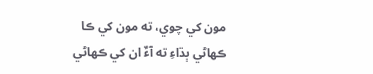مون کي چوي، ته مون کي ڪا ڪھاڻي ٻڌاءِ ته آءٌ ان کي ڪھاڻي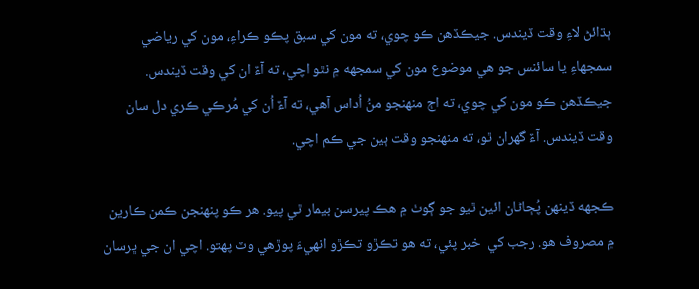ٻڌائڻ لاءِ وقت ڏيندس. جيڪڏهن ڪو چوي، ته مون کي سبق پڪو ڪراءِ، مون کي رياضي سمجهاءِ يا سائنس جو هي موضوع مون کي سمجهه ۾ نٿو اچي، ته آءٌ ان کي وقت ڏيندس. جيڪڏهن ڪو مون کي چوي، ته اڄ منھنجو منُ اُداس آهي، ته آءٌ اُن کي مُرڪي ڪري دل سان وقت ڏيندس. آءٌ گهران ٿو، ته منھنجو وقت ٻين جي ڪم اچي.

ڪجھه ڏينھن پُڄاڻان ائين ٿيو جو ڳوٺ ۾ هڪ پيرسن بيمار ٿي پيو. ھر ڪو پنهنجن ڪمن ڪارين ۾ مصروف هو. رجب کي  خبر پئي، ته هو تڪڙو تڪڙو انھيءَ پوڙهي وٽ پھتو. اچي ان جي ڀرسان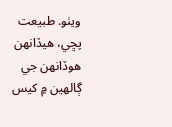ويٺو. طبيعت پڇي، هيڏانھن هوڏانھن جي ڳالھين ۾ کيس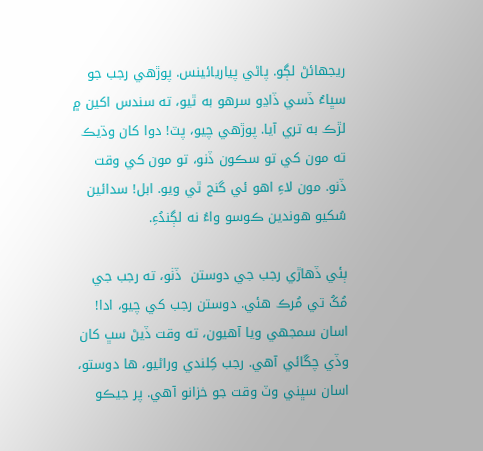ريجهائڻ لڳو. پاڻي پياريائينس. پوڙهي رجب جو سڀاءُ ڏسي ڏاڍو سرهو به ٿيو، ته سندس اکين ۾ لڙڪ به تري آيا. پوڙهي چيو، پٽ! دوا کان وڌيڪ ته مون کي تو سڪون ڏنو، تو مون کي وقت ڏنو. مون لاءِ اهو ئي گنج ٿي ويو. ابل! سدائين سُکيو هوندين ڪوسو واءُ نه لڳندُءِ.

ٻئي ڏهاڙي رجب جي دوستن  ڏٺو، ته رجب جي مُکُ تي مُرڪ هئي. دوستن رجب کي چيو، ادا! اسان سمجهي ويا آھيون، ته وقت ڏيڻ سڀ کان وڏي چڱائي آهي. رجب کِلندي وراڻيو، ها دوستو، اسان سڀني وٽ وقت جو خزانو آهي. پر جيڪو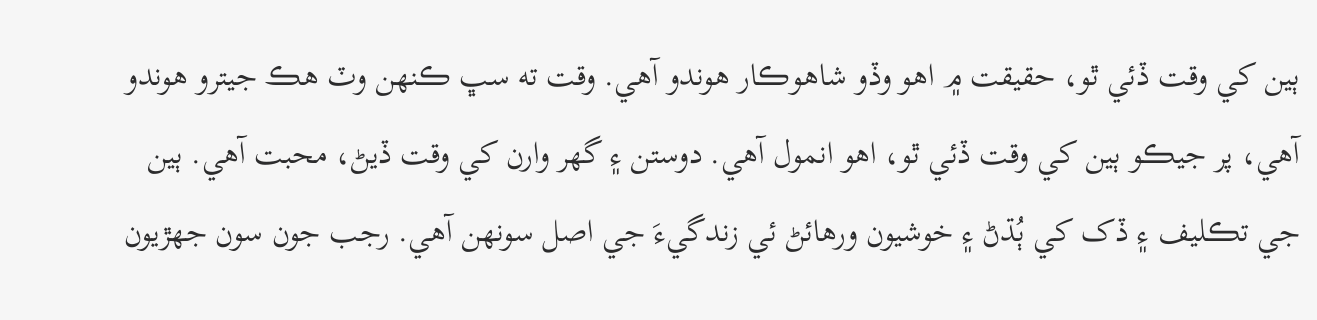ٻين کي وقت ڏئي ٿو، حقيقت ۾ اهو وڏو شاهوڪار هوندو آهي. وقت ته سڀ ڪنھن وٽ هڪ جيترو هوندو آهي، پر جيڪو ٻين کي وقت ڏئي ٿو، اهو انمول آهي. دوستن ۽ گهر وارن کي وقت ڏيڻ، محبت آهي. ٻين جي تڪليف ۽ ڏک کي ٻُڌڻ ۽ خوشيون ورهائڻ ئي زندگيءَ جي اصل سونھن آهي. رجب جون سون جهڙيون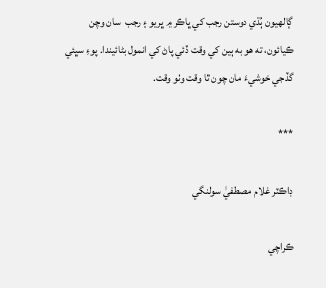ڳالھيون ٻُڌي دوستن رجب کي ڀاڪر ۾ ڀريو ۽ رجب  سان وچن ڪيائون، ته هو به ٻين کي وقت ڏئي پاڻ کي انمول بڻائيندا. پوءِ سڀئي گڏجي خوشيءَ مان چون ٿا وقت وٺو وقت.

***

ڊاڪٽر غلام مصطفيٰ سولنگي

ڪراچي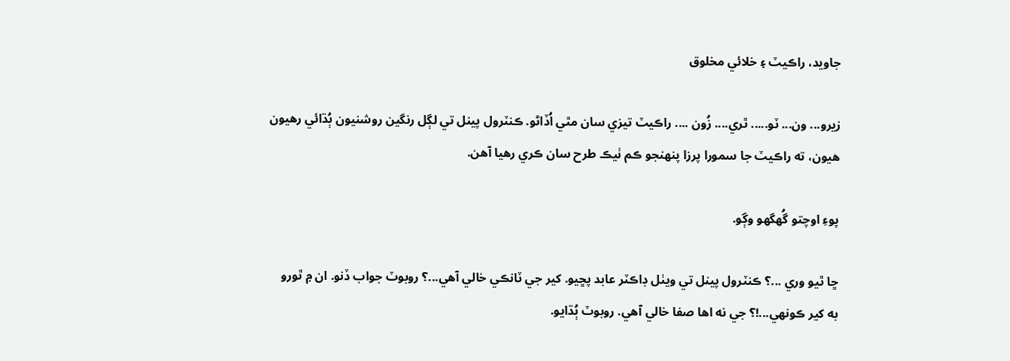جاويد، راڪيٽ ۽ خلائي مخلوق

زيرو... ون... ٽو..... ٿري.... زُون .... راڪيٽ تيزي سان مٿي اُڏاڻو. ڪنٽرول پينل تي لڳل رنگين روشنيون ٻُڌائي رهيون هيون، ته راڪيٽ جا سمورا پرزا پنھنجو ڪم ٺيڪ طرح سان ڪري رهيا آهن.

پوءِ اوچتو گُھگھو وڳو.

ڇا ٿيو وري ...؟ ڪنٽرول پينل تي ويٺل ڊاڪٽر عابد پڇيو. کير جي ٽانڪي خالي آهي...؟ روبوٽ جواب ڏنو. ان ۾ ٿورو به کير ڪونھي...!؟ جي نه اها صفا خالي آهي. روبوٽ ٻُڌايو.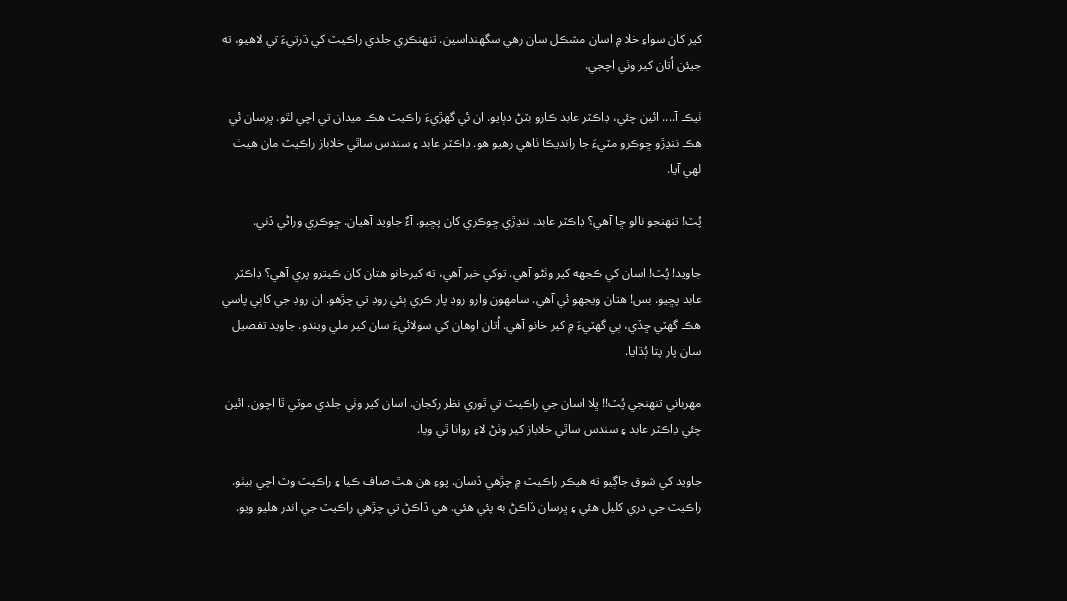کير کان سواءِ خلا ۾ اسان مشڪل سان رهي سگھنداسين. تنھنڪري جلدي راڪيٽ کي ڌرتيءَ تي لاهيو، ته جيئن اُتان کير وٺي اچجي.

ٺيڪ آ.... ائين چئي، ڊاڪٽر عابد ڪارو بٽڻ دٻايو. ان ئي گھڙيءَ راڪيٽ هڪ ميدان تي اچي لٿو. ڀرسان ئي هڪ ننڍڙو ڇوڪرو مٽيءَ جا رانديڪا ٺاهي رهيو هو. ڊاڪٽر عابد ۽ سندس ساٿي خلاباز راڪيٽ مان هيٺ لھي آيا.

پُٽ! تنھنجو نالو ڇا آهي؟ ڊاڪٽر عابد. ننڍڙي ڇوڪري کان پڇيو. آءٌ جاويد آهيان. ڇوڪري وراڻي ڏني.

جاويد! پُٽ! اسان کي ڪجھه کير وٺڻو آهي. توکي خبر آهي، ته کيرخانو هتان کان ڪيترو پري آهي؟ ڊاڪٽر عابد پڇيو. بس! هتان ويجھو ئي آھي. سامھون وارو روڊ پار ڪري ٻئي روڊ تي چڙهو. ان روڊ جي کاٻي پاسي هڪ گھٽي ڇڏي، ٻي گھٽيءَ ۾ کير خانو آهي. اُتان اوهان کي سولائيءَ سان کير ملي ويندو. جاويد تفصيل سان پار پتا ٻُڌايا.

مھرباني تنھنجي پُٽ!! ڀلا اسان جي راڪيٽ تي ٿوري نظر رکجان. اسان کير وٺي جلدي موٽي ٿا اچون. ائين چئي ڊاڪٽر عابد ۽ سندس ساٿي خلاباز کير وٺڻ لاءِ روانا ٿي ويا.

جاويد کي شوق جاڳيو ته ھيڪر راڪيٽ ۾ چڙهي ڏسان. پوءِ هن هٿ صاف ڪيا ۽ راڪيٽ وٽ اچي بيٺو. راڪيٽ جي دري کليل هئي ۽ ڀرسان ڏاڪڻ به پئي هئي. هي ڏاڪڻ تي چڙهي راڪيٽ جي اندر هليو ويو.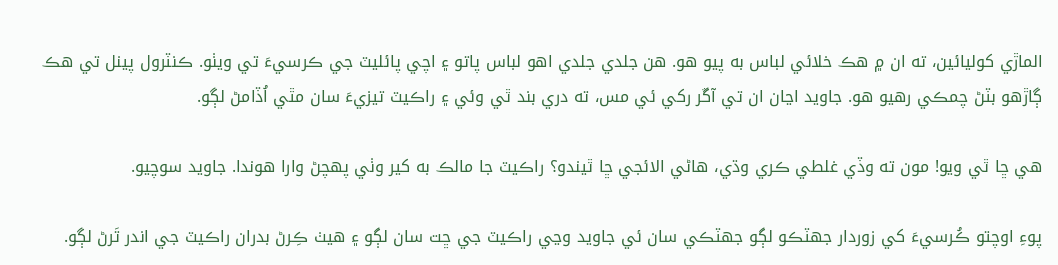الماڙي کوليائين، ته ان ۾ هڪ خلائي لباس به پيو هو. هن جلدي جلدي اهو لباس پاتو ۽ اچي پائليٽ جي ڪرسيءَ تي ويٺو. ڪنٽرول پينل تي هڪ ڳاڙھو بٽڻ چمڪي رهيو هو. جاويد اڃان ان تي آڱر رکي ئي مس، ته دري بند ٿي وئي ۽ راڪيٽ تيزيءَ سان مٿي اُڏامڻ لڳو.

هي ڇا ٿي ويو! مون ته وڏي غلطي ڪري وڌي، هاڻي الائجي ڇا ٿيندو؟ راڪيٽ جا مالڪ به کير وٺي پھچڻ وارا هوندا. جاويد سوچيو.

پوءِ اوچتو ڪُرسيءَ کي زوردار جھٽڪو لڳو جھٽڪي سان ئي جاويد وڃي راڪيٽ جي ڇت سان لڳو ۽ هيٺ ڪِرڻ بدران راڪيٽ جي اندر تَرڻ لڳو.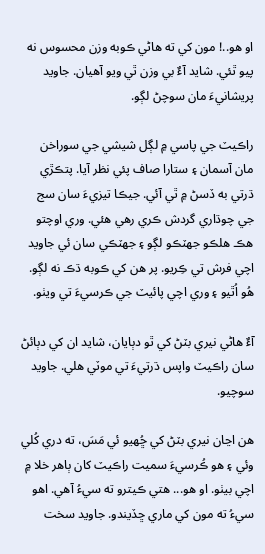او هو..! مون کي ته هاڻي ڪوبه وزن محسوس نه پيو ٿئي. شايد آءٌ بي وزن ٿي ويو آهيان. جاويد پريشانيءَ مان سوچڻ لڳو.

راڪيٽ جي پاسي ۾ لڳل شيشي جي سوراخن مان آسمان ۽ ستارا صاف پئي نظر آيا. پتڪڙي ڌرتي به ڏسڻ ۾ ٿي آئي. جيڪا تيزيءَ سان سج جي چوڌاري گردش ڪري رهي هئي. وري اوچتو هڪ هلڪو جھٽڪو لڳو ۽ جھٽڪي سان ئي جاويد اچي فرش تي ڪِريو. پر هن کي ڪوبه ڌڪ نه لڳو. هُو اُٿيو ۽ وري اچي پائيٽ جي ڪرسيءَ تي ويٺو.

آءٌ هاڻي نيري بٽڻ کي ٿو دٻايان، شايد ان کي دٻائڻ سان راڪيٽ واپس ڌرتيءَ تي موٽي هلي. جاويد سوچيو.

هن اڃان نيري بٽڻ کي ڇُھيو ئي مَسَ، ته دري کُلي وئي ۽ هو ڪُرسيءَ سميت راڪيٽ کان ٻاهر خلا ۾ اچي بيٺو. او هو... هتي ڪيترو ته سيءُ آهي. اهو سيءُ ته مون کي ماري ڇڏيندو. جاويد سخت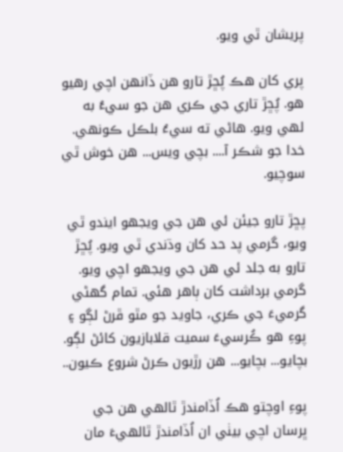پريشان ٿي ويو.

پري کان هڪ پُڇڙ تارو هن ڏانھن اچي رهيو هو. پُڇڙ تاري جي ڪري هن جو سيءُ به لھي ويو. هاڻي ته سيءُ بلڪل ڪونھي. خدا جو شڪر آ.... بچي ويس... هن خوش ٿي سوچيو.

پڇڙ تارو جيئن ئي هن جي ويجھو ايندو ٿي ويو، گرمي پد حد کان وڌندي ٿي ويو. پُڇڙ تارو به جلد ئي هن جي ويجھو اچي ويو. گرمي برداشت کان ٻاهر هئي. تمام گھڻي گرميءَ جي ڪري، جاويد جو مٿو ڦرڻ لڳو ۽ پوءِ هو ڪُرسيءَ سميت قلابازيون کائڻ لڳو. بچايو... بچايو... هن رڙيون ڪرڻ شروع ڪيون..

پوءِ اوچتو هڪ اُڏامندڙ ٿالھي هن جي ڀرسان اچي بيٺي ان اُڏامندڙ ٿالھيءَ مان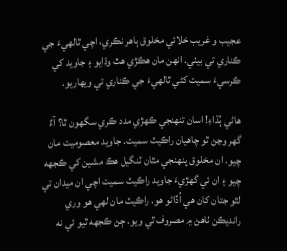عجيب و غريب خلائي مخلوق ٻاهر نڪري، اچي ٿالھيءَ جي ڪناري تي بيٺي. انھن مان هڪڙي هٿ وڌايو ۽ جاويد کي ڪرسيءَ سميت کڻي ٿالھيءَ جي ڪناري تي ويھاريو.

هاڻي ٻُڌاءِ! اسان تنھنجي ڪھڙي مدد ڪري سگھون ٿا؟ آءٌ گھر وڃڻ ٿو چاهيان راڪيٽ سميت. جاويد معصوميت مان چيو. ان مخلوق پنھنجي مٿان ٽنگيل هڪ مشين کي ڪجھه چيو ۽ ان ئي گھڙيءَ جاويد راڪيٽ سميت اچي ان ميدان تي لٿو جتان کان هي اُڏاڻو هو. راڪيٽ مان لھي ھو وري رانديڪن ٺاھڻ ۾ مصروف ٿي ويو. ڄڻ ڪجھه ٿيو ئي نه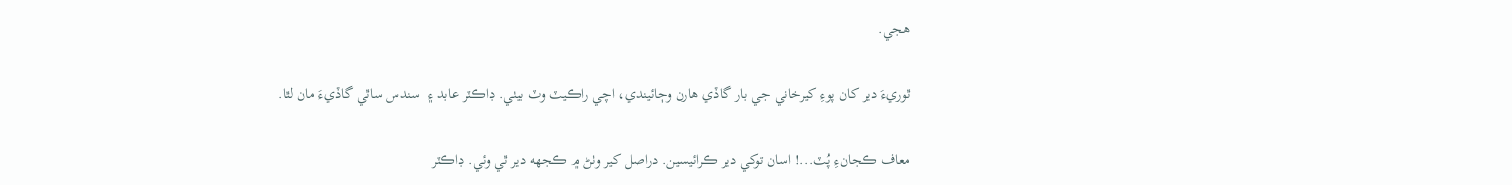هجي.

ٿوريءَ دير کان پوءِ کيرخاني جي بار گاڏي هارن وڄائيندي، اچي راڪيٽ وٽ بيٺي. ڊاڪٽر عابد ۽  سندس ساٿي گاڏيءَ مان لٿا.

معاف ڪجانءِ پُٽ...! اسان توکي دير ڪرائيسين. دراصل کير وٺڻ ۾ ڪجھه دير ٿي وئي. ڊاڪٽر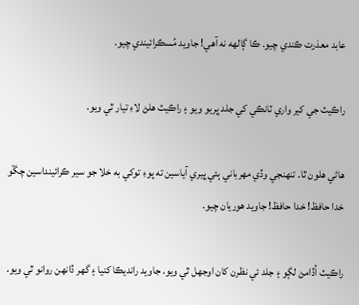عابد معذرت ڪندي چيو. ڪا ڳالھه نه آهي! جاويد مُسڪرائيندي چيو.

راڪيٽ جي کير واري ٽانڪي کي جلد ڀريو ويو ۽ راڪيٽ هلڻ لاءِ تيار ٿي ويو.

هاڻي هلون ٿا. تنھنجي وڏي مھرباني ٻئي ڀيري آياسين ته پوءِ توکي به خلا جو سير ڪرائينداسين چڱو خدا حافظ! خدا حافظ! جاويد هوريان چيو.

راڪيٽ اُڏامڻ لڳو ۽ جلد ئي نظرن کان اوجھل ٿي ويو. جاويد رانديڪا کنيا ۽ گھر ڏانھن روانو ٿي ويو.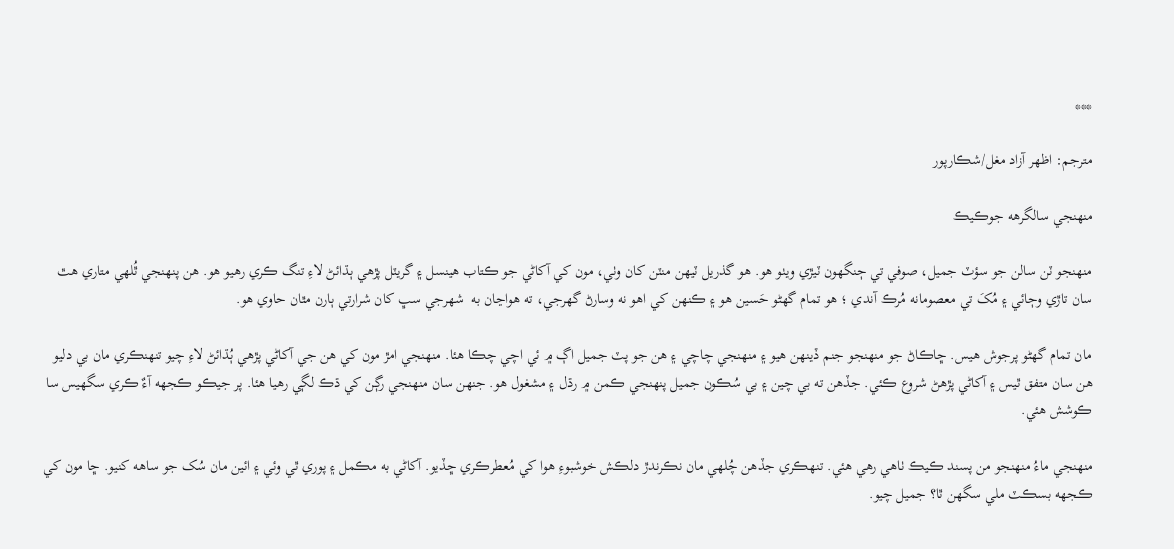***

مترجم: اظھر آزاد مغل/شڪارپور

منھنجي سالگرھه جوڪيڪ

منھنجو ٽن سالن جو سؤٽ جميل، صوفي تي ڄنگھون ٽيڙي ويٺو ھو. ھو گذريل ٽيھن منٽن کان وٺي، مون کي آکاڻي جو ڪتاب ھينسل ۽ گريٽل پڙھي ٻڌائڻ لاءِ تنگ ڪري رھيو ھو. ھن پنھنجي ٿُلھي متاري ھٿ سان تاڙي وڄائي ۽ مُکَ تي معصومانه مُرڪ آندي ؛ ھو تمام گھڻو حَسين ھو ۽ ڪنھن کي اھو نه وسارڻ گھرجي، ته ھواڃان به  شھرجي سڀ کان شرارتي ٻارن مٿان حاوي هو.

مان تمام گھڻو پرجوش ھيس. ڇاڪاڻ جو منھنجو جنم ڏينھن ھيو ۽ منھنجي چاچي ۽ ھن جو پٽ جميل اڳ ۾ ئي اچي چڪا ھئا. منھنجي امڙ مون کي ھن جي آکاڻي پڙھي ٻُڌائڻ لاءِ چيو تنھنڪري مان بي دليو ھن سان متفق ٿيس ۽ آکاڻي پڙھڻ شروع ڪئي. جڏھن ته بي چين ۽ بي سُڪون جميل پنھنجي ڪمن ۾ رڌل ۽ مشغول ھو. جنھن سان منھنجي رڳن کي ڌڪ لڳي رھيا ھئا. پر جيڪو ڪجھه آءٌ ڪري سگھيس سا ڪوشش ھئي.

منھنجي ماءُ منھنجو من پسند ڪيڪ ٺاھي رھي ھئي. تنھڪري جڏھن چُلھي مان نڪرندڙ دلڪش خوشبوءِ ھوا کي مُعطرڪري ڇڏيو. آکاڻي به مڪمل ۽ پوري ٿي وئي ۽ ائين مان سُک جو ساھه کنيو. ڇا مون کي ڪجھه بسڪٽ ملي سگھن ٿا؟ جميل چيو.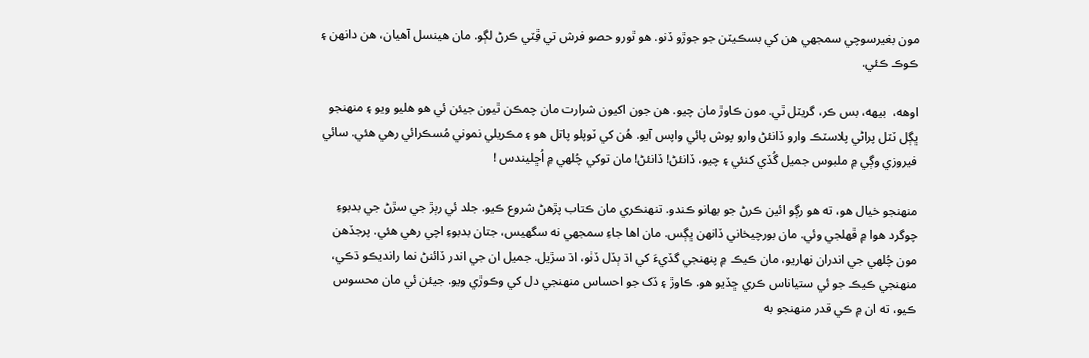مون بغيرسوچي سمجهي ھن کي بسڪيٽن جو جوڙو ڏنو. ھو ٿورو حصو فرش تي ڦِٽي ڪرڻ لڳو. مان ھينسل آھيان، ھن دانھن ۽ ڪوڪ ڪئي.

اوهه،  بيھه، بس ڪر، گريٽل ٿي. مون ڪاوڙ مان چيو. ھن جون اکيون شرارت مان چمڪن ٿيون جيئن ئي ھو ھليو ويو ۽ منھنجو ڀڳل ٽٽل پراڻي پلاسٽڪ وارو ڏانئڻ وارو پوش پائي واپس آيو. ھُن کي ٽوپلو پاتل ھو ۽ مڪريلي نموني مُسڪرائي رھي ھئي. سائي فيروزي وڳي ۾ ملبوس جميل گُڏي کنئي ۽ چيو، ڏانئڻ! ڏانئڻ! مان توکي چُلھي ۾ اُڇليندس !

منھنجو خيال ھو، ته ھو رڳو ائين ڪرڻ جو بھانو ڪندو. تنھنڪري مان ڪتاب پڙھڻ شروع ڪيو. جلد ئي رٻڙ جي سڙڻ جي بدبوءِ چوگرد ھوا ۾ ڦھلجي وئي. مان بورچيخاني ڏانھن ڀڳس. مان اھا جاءِ سمجھي نه سگھيس، جتان بدبوءِ اچي رھي ھئي. پرجڏھن مون چُلھي جي اندران نھاريو، مان ڪيڪ ۾ پنھنجي گڏيءَ کي اڌ ٻڏل ڏٺو، اڌ سڙيل. جميل ان جي اندر ڏائنڻ نما رانديڪو ڌڪي، منھنجي ڪيڪ جو ئي ستياناس ڪري ڇڏيو ھو. ڪاوڙ ۽ ڏک جو احساس منھنجي دل کي وڪوڙي ويو. جيئن ئي مان محسوس ڪيو، ته ان ۾ ڪي قدر منھنجو به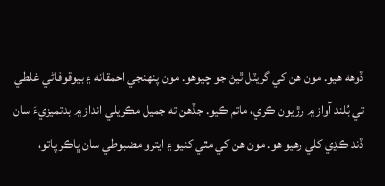ڏوھه ھيو. مون ھن کي گريٽل ٿيڻ جو چيوھو. مون پنھنجي احمقانه ۽ بيوقوفاڻي غلطي تي بُلند آواز ۾ رڙيون ڪري، ماتم ڪيو. جڏھن ته جميل مڪريلي انداز ۾ بدتميزيءَ سان ڏند ڪڍي کلي رھيو ھو. مون ھن کي مٿي کنيو ۽ ايترو مضبوطي سان ڀاڪر پاتو،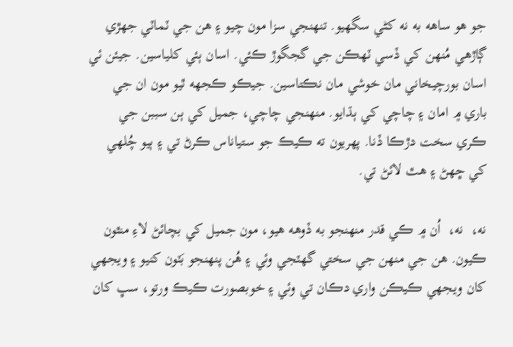جو ھو ساھه به نه کڻي سگھيو. تنھنجي سزا مون چيو ۽ ھن جي ٽماٽي جھڙي ڳاڙھي مُنھن کي ڏسي ٽھڪن جي گجگوڙ ڪئي. اسان ٻئي کلياسين. جيئن ئي اسان بورچيخاني مان خوشي مان نڪتاسين. جيڪو ڪجھه ٿيو مون ان جي باري ۾ امان ۽ چاچي کي ٻڌايو. منھنجي چاچي، جميل کي ٻن سببن جي ڪري سخت دڙڪا ڏنا. پھريون ته ڪيڪ جو ستياناس ڪرڻ تي ۽ ٻيو چُلھي کي ڇھڻ ۽ ھٿ لائڻ تي.

نه،  نه،  اُن ۾ ڪي قدر منھنجو به ڏوھه ھيو، مون جميل کي بچائڻ لاءِ منٿون ڪيون. ھن جي منھن جي سختي گھٽجي وئي ۽ ھُن پنھنجو بَٽون کنيو ۽ ويجھي کان ويجھي ڪيڪن واري دڪان تي وئي ۽ خوبصورت ڪيڪ ورتو، سڀ کان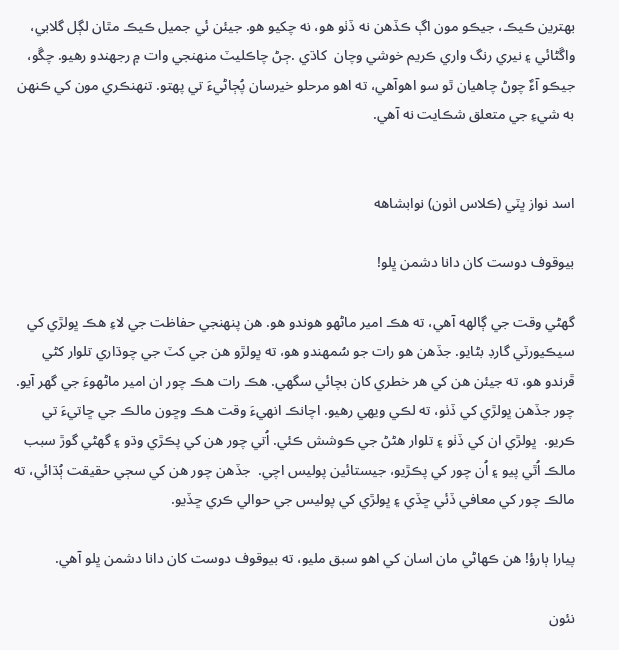بھترين ڪيڪ، جيڪو مون اڳ ڪڏھن نه ڏٺو ھو، نه چکيو ھو. جيئن ئي جميل ڪيڪ مٿان لڳل گلابي، واڱڻائي ۽ نيري رنگ واري ڪريم خوشي وچان  کاڌي .ڄڻ چاڪليٽ منھنجي وات ۾ رجھندو رھيو. چڱو، جيڪو آءٌ چوڻ چاهيان ٿو سو اھوآھي، ته اھو مرحلو خيرسان پُڄاڻيءَ تي پھتو. تنھنڪري مون کي ڪنھن به شيءِ جي متعلق شڪايت نه آھي.


اسد نواز ڀٽي (ڪلاس اٺون) نوابشاهه

بيوقوف دوست کان دانا دشمن ڀلو!

گھڻي وقت جي ڳالھه آهي، ته هڪ امير ماڻھو هوندو هو. هن پنھنجي حفاظت جي لاءِ هڪ ڀولڙي کي سيڪيورٽي گارڊ بڻايو. جڏهن هو رات جو سُمھندو هو، ته ڀولڙو هن جي کٽ جي چوڌاري تلوار کڻي ڦرندو هو، ته جيئن هن کي هر خطري کان بچائي سگھي. هڪ رات هڪ چور ان امير ماڻھوءَ جي گھر آيو. چور جڏهن ڀولڙي کي ڏٺو، ته لڪي ويهي رهيو. اچانڪ انهيءَ وقت هڪ وڇون مالڪ جي ڇاتيءَ تي ڪريو.  ڀولڙي ان کي ڏٺو ۽ تلوار هڻڻ جي ڪوشش ڪئي. اُتي چور هن کي پڪڙي وڌو ۽ گھڻي گوڙ سبب مالڪ اُٿي پيو ۽ اُن چور کي پڪڙيو، جيستائين پوليس اچي.  جڏهن چور هن کي سڄي حقيقت ٻُڌائي، ته مالڪ چور کي معافي ڏئي ڇڏي ۽ ڀولڙي کي پوليس جي حوالي ڪري ڇڏيو.

پيارا ٻارؤ! هن ڪھاڻي مان اسان کي اهو سبق مليو، ته بيوقوف دوست کان دانا دشمن ڀلو آهي.

نئون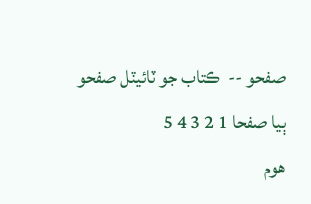صفحو --  ڪتاب جو ٽائيٽل صفحو
ٻيا صفحا 1 2 3 4 5
هوم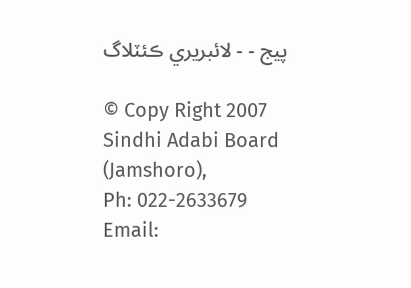پيج - - لائبريري ڪئٽلاگ

© Copy Right 2007
Sindhi Adabi Board (Jamshoro),
Ph: 022-2633679 Email: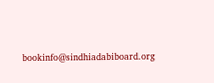bookinfo@sindhiadabiboard.org